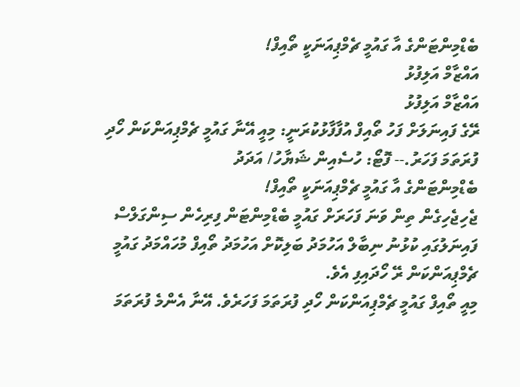ބެޑްމިންޓަންގެ އާ ގައުމީ ޗެމްޕިއަނަކީ ތޯއިފް!
އައްޒާމް އަލިފުޅު
އައްޒާމް އަލިފުޅު
ރޭގެ ފައިނަލަށް ފަހު ތޯއިފް އުފާފާޅުކުރަނީ: މިއީ އޭނާ ގައުމީ ޗެމްޕިއަންކަން ހޯދި ފުރަތަމަ ފަހަރު.-- ފޮޓޯ: ހުސެއިން ޝަޔާހު/ އަދަދު
ބެޑްމިންޓަންގެ އާ ގައުމީ ޗެމްޕިއަނަކީ ތޯއިފް!
ޖެހިޖެހިގެން ތިން ވަނަ ފަހަރަށް ގައުމީ ބެޑްމިންޓަން ފިރިހެން ސިންގަލްސް ފައިނަލުގައި ކުޅުނު ނިބާލް އަހުމަދު ބަލިކޮށް އަހުމަދު ތޯއިފް މުހައްމަދު ގައުމީ ޗެމްޕިއަންކަން ރޭ ހޯދައިފި އެވެ.
މިއީ ތޯއިފް ގައުމީ ޗެމްޕިއަންކަން ހޯދި ފުރަތަމަ ފަހަރެވެ. އޭނާ އެންމެ ފުރަތަމަ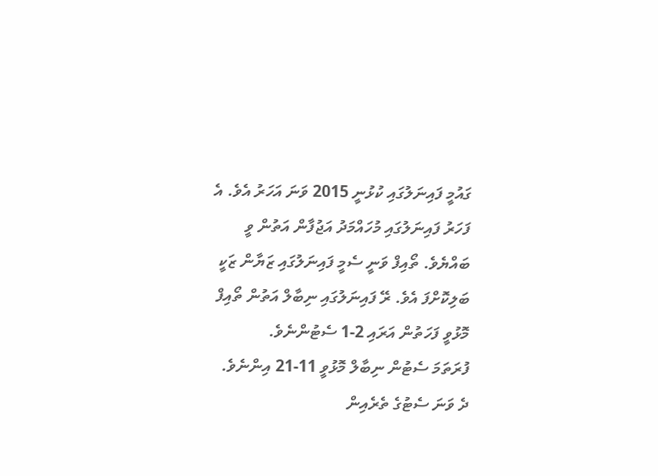ގައުމީ ފައިނަލުގައި ކުޅުނީ 2015 ވަނަ އަހަރު އެވެ. އެ ފަހަރު ފައިނަލުގައި މުހައްމަދު އަޖުފާން އަތުން ވީ ބައްޔެވެ. ތޯއިފް ވަނީ ސެމީ ފައިނަލުގައި ޒަޔާން ޒަކީ ބަލިކޮށްފަ އެވެ. ރޭ ފައިނަލުގައި ނިބާލް އަތުން ތޯއިފް މޮޅުވީ ފަހަތުން އަރައި 2-1 ސެޓުންނެވެ.
ފުރަތަމަ ސެޓުން ނިބާލް މޮޅުވީ 11-21 އިންނެވެ. ދެ ވަނަ ސެޓުގެ ތެރެއިން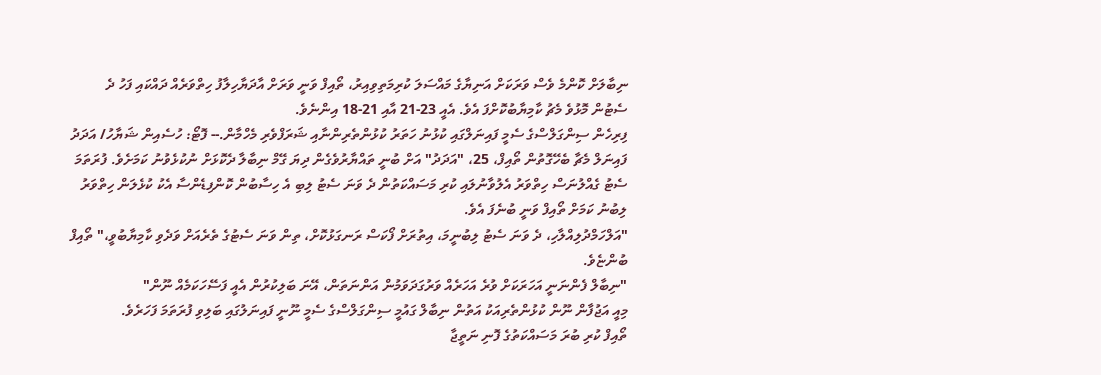ނިބާލަށް ކޮންމެ ވެސް ވަރަކަށް އަނިޔާގެ މައްސަލަ ކުރިމަތިވިއިރު، ތޯއިފް ވަނީ ވަރަށް އާދަޔާހިލާފު ހިތްވަރެއް ދައްކައި ފަހު ދެ ސެޓުން މޮޅުވެ މެޗު ކާމިޔާބުކޮށްފަ އެވެ. އެއީ 23-21 އާއި 21-18 އިންނެވެ.
ފިރިހެން ސިންގަލްސްގެ ސެމީ ފައިނަލްގައި ކުޅުނު ހަތަރު ކުޅުންތެރިންނާއި ޝަރަފްވެރި މެހްމާން.-- ފޮޓޯ: ހުސެއިން ޝަޔާހު/ އަދަދު
ފައިނަލް މެޗާ ބެހޭގޮތުން ތޯއިފް، 25، "އަދަދު" އަށް ބުނީ ތައްޔާރުވެގެން ދިޔަ ގޭމް ނިބާލާ ދެކޮޅަށް ނުކުޅެވުނު ކަމަށެވެ. ފުރަތަމަ ސެޓު ގެއްލުނަސް ހިތްވަރު އެލުވާނުލައި ކުރި މަސައްކަތުން ދެ ވަނަ ސެޓު ލިބި އެ ހިސާބުން ކޮންފިޑެންސާ އެކު ކުޅެލަން ހިތްވަރު ލިބުނު ކަމަށް ތޯއިފް ވަނީ ބުނެފަ އެވެ.
"އަލްހަމްދުލިއްލާހި، ދެ ވަނަ ސެޓު ލިބުނީމަ، އިތުރަށް ފޯކަސް ރަނގަޅުކޮށް، ތިން ވަނަ ސެޓުގެ ތެރެއަށް ވަދެވި ކާމިޔާބުވީ،" ތޯއިފް ބުންޏެވެ.
"ނިބާލް ފެންނަނީ އަހަރަކަށް ވުރެ އަހަރެއް ވަރުގަދަވަމުން އަންނަތަން، އޭނަ ބަލިކުރުން އެއީ ފަސޭހަކަމެއް ނޫން"
މިއީ އަޖުފާން ނޫން ކުޅުންތެރިއަކު އަތުން ނިބާލް ގައުމީ ސިންގަލްސްގެ ސެމީ ނޫނީ ފައިނަލުގައި ބަލިވި ފުރަތަމަ ފަހަރެވެ.
ތޯއިފް ކުރި ބުރަ މަސައްކަތުގެ ފޮނި ނަތީޖާ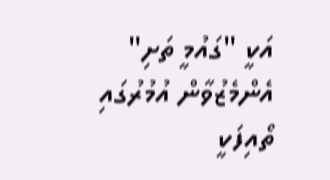އަކީ "ގައުމީ ތަށި"
އެންމެޒުވާން އުމުރުގައި ތޯއިފަކީ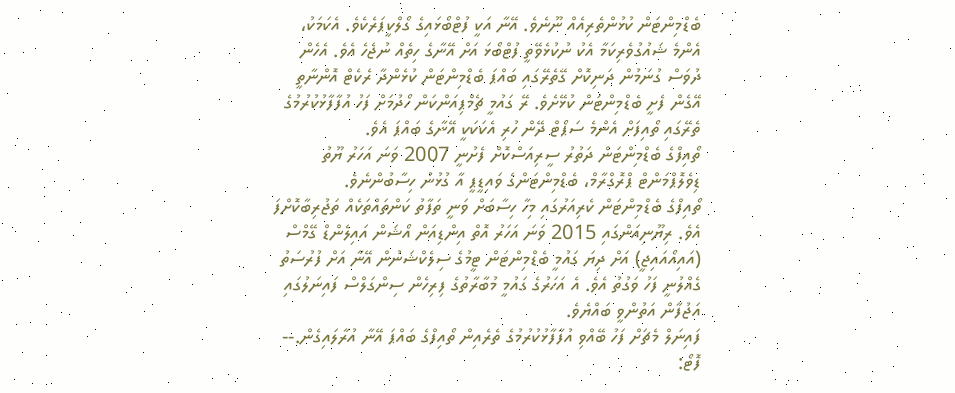ބެޑްމިންޓަން ކުޅުންތެރިއެއް ނޫނެވެ. އޭނާ އަކީ ފުޓްބޯޅައިގެ ގޯލްކީޕަރެކެވެ. އެކަމަކު، އެންމެ ޝައުގުވެރިކަމާ އެކު ނުކުޅެވޭތީ ފުޓްބޯޅަ އަށް އޭނާގެ ހިތެއް ނުޖެހެ އެވެ. އެހެން ދުވަސް ގުނަމުން ދަނިކޮށް ގޭތެރޭގައި ބައްޕަ ބެޑްމިންޓަން ކުޅެންދާ ރެކެޓް އޮންނާތީ އޭގެން ފެށީ ބެޑްމިންޓަން ކުޅޭށެވެ. ރޭ ގައުމީ ޗެމްޕިއަންކަން ހޯދުމަށް ފަހު އުފާފާޅުކުރުމުގެ ތެރޭގައި ތޯއިފަށް އެންމެ ސަޕޯޓް ދޭން ހުރި އެކަކަކީ އޭނާގެ ބައްޕަ އެވެ.
ތޯއިފްގެ ބެޑްމިންޓަން ދަތުރު ސީރިއަސްކޮށް ފެށުނީ 2007 ވަނަ އަހަރު ޔޫތު ޑިވެލޮޕްމަންޓް ޕްރޮގްރާމް، ބެޑްމިންޓަންގެ ވައިޑީޕީ އާ ގުޅުނު ހިސާބުންނެވެ.
ތޯއިފްގެ ބެޑްމިންޓަން ކެރިއަރުގައި މިހާ ހިސާބަށް ވަނީ ތަފާތު ކަންތައްތަކެއް ތަޖުރިބާކޮށްފަ އެވެ. ރިޔޫނިއަންގައި 2015 ވަނަ އަހަރު އޮތް އިންޑިއަން އޯޝަން އައިލެންޑް ގޭމްސް (އައިއޯއައިޖީ) އަށް ދިޔަ ގައުމީ ބެޑްމިންޓަން ޓީމުގެ ސިލެކްޝަނުން އޭނާ އަށް ފުރުސަތު ގެއްލުނީ ފަހު ވަގުތު އެވެ. އެ އަހަރުގެ ގައުމީ މުބާރާތުގެ ފިރިހެން ސިންގަލްސް ފައިނަލުގައި އަޖުފާން އަތުންވީ ބައްޔެވެ.
ފައިނަލް މެޗަށް ފަހު ބޭއްވި އުފާފާޅުކުރުމުގެ ތެރެއިން ތޯއިފްގެ ބައްޕަ އޭނާ އުރާލައިގެން.-- ފޮޓޯ: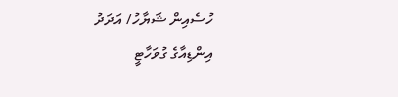ހުސެއިން ޝަޔާހު/ އަދަދު
އިންޑިއާގެ ގުވަހާޓީ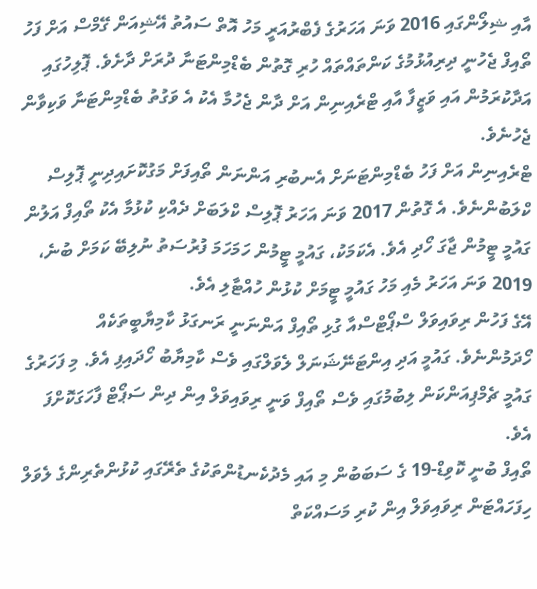އާއި ޝިލޯންގައި 2016 ވަނަ އަހަރުގެ ފެބްރުއަރީ މަހު އޮތް ސައުތު އޭޝިއަން ގޭމްސް އަށް ފަހު ތޯއިފް ޖެހުނީ ދިރިއުޅުމުގެ ކަންތައްތައް ހުރި ގޮތުން ބެޑްމިންޓަނާ ދުރަށް ދާށެވެ. ޕޮލިހުގައި އަދާކުރަމުން އައި ވަޒީފާ އާއި ޓްރެއިނިން އަށް ދާން ޖެހުމާ އެކު އެ ވަގުތު ބެޑްމިންޓަނާ ވަކިވާން ޖެހުނެވެ.
ޓްރެއިނިން އަށް ފަހު ބެޑްމިންޓަނަށް އެނބުރި އަންނަން ތޯއިފަށް މަގުކޮށައިދިނީ ޕޮލިސް ކްލަބުންނެވެ. އެ ގޮތުން 2017 ވަނަ އަހަރު ޕޮލިސް ކްލަބަށް ދެއްކި ކުޅުމާ އެކު ތޯއިފް އަލުން ގައުމީ ޓީމުން ޖާގަ ހޯދި އެވެ. އެކަމަކު، ގައުމީ ޓީމުން ހަމަހަމަ ފުރުސަތު ނުލިބޭ ކަމަށް ބުނެ، 2019 ވަނަ އަހަރު މެއި މަހު ގައުމީ ޓީމަށް ކުޅުން ހުއްޓާލި އެވެ.
އޭގެ ފަހުން ރިވައިވަލް ސްޕޯޓްސްއާ ގުޅި ތޯއިފް އަންނަނީ ރަނގަޅު ކާމިޔާބީތަކެއް ހޯދަމުންނެވެ. ގައުމީ އަދި އިންޓަނޭޝަނަލް ލެވަލްގައި ވެސް ކާމިޔާބު ހޯދައިފި އެވެ. މި ފަހަރުގެ ގައުމީ ޗެމްޕިއަންކަން ލިބުމުގައި ވެސް ތޯއިފް ވަނީ ރިވައިވަލް އިން ދިން ސަޕޯޓް ފާހަގަކޮށްފަ އެވެ.
ތޯއިފް ބުނީ ކޮވިޑް-19 ގެ ސަބަބުން މި އައި މެދުކެނޑުންތަކުގެ ތެރޭގައި ކުޅުންތެރިންގެ ލެވަލް ހިފަހައްޓަން ރިވައިވަލް އިން ކުރި މަސައްކަތް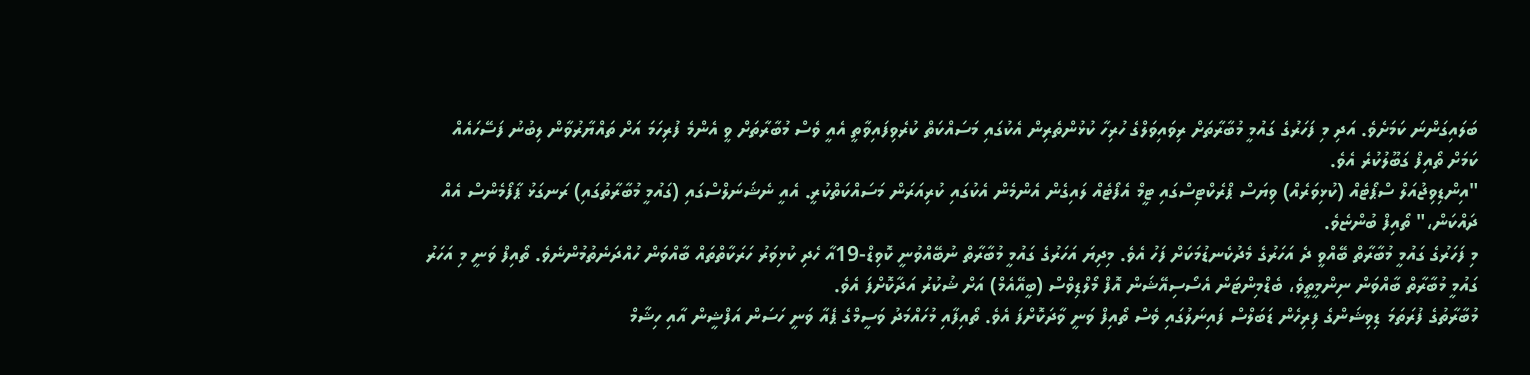ބަލައިގަންނަ ކަމަށެވެ. އަދި މި ފަހަރުގެ ގައުމީ މުބާރާތަށް ރިވައިވަލްގެ ހުރިހާ ކުޅުންތެރިން އެކުގައި މަސައްކަތް ކުރެވިފައިވާތީ އެއީ ވެސް މުބާރާތަށް ވީ އެންމެ ފުރިހަމަ އަށް ތައްޔާރުވާން ލިބުނު ފަސޭހައެއް ކަމަށް ތޯއިފް ގަބޫލުކުރެ އެވެ.
"އިންޑިވިޖުއަލް ސްޕޯޓެއް (ކުޅިވަރެއް) ވިޔަސް ޕްރެކްޓިސްގައި ޓީމް އެފޯޓެއް ލައިގެން އެންމެން އެކުގައި ކުރިއަރަން މަސައްކަތްކުރީ. އެއީ ނެޝަނަލްސްގައި (ގައުމީ މުބާރާތުގައި) ރަނގަޅު ޕާފޯމެންސް އެއް ދައްކަން،" ތޯއިފް ބުންޏެވެ.
މި ފަހަރުގެ ގައުމީ މުބާރާތް ބޭއްވީ ދެ އަހަރުގެ މެދުކެނޑުމަކަށް ފަހު އެވެ. މިދިޔަ އަހަރުގެ ގައުމީ މުބާރާތް ނުބޭއްވުނީ ކޮވިޑް-19އާ ހެދި ކުޅިވަރު ހަރަކާތްތައް ބާއްވަން ހުއްދަނެތުމުންނެވެ. ތޯއިފް ވަނީ މި އަހަރު ގައުމީ މުބާރާތް ބާއްވަން ނިންމީތީވެ، ބެޑްމިންޓަން އެސޯސިއޭޝަން އޮފް މޯލްޑިވްސް (ބީއޭއެމް) އަށް ޝުކުރު އަދާކޮށްފަ އެވެ.
މުބާރާތުގެ ފުރަތަމަ ޑިވިޝަންގެ ފިރިހެން ޑަބަލްސް ފައިނަލުގައި ވެސް ތޯއިފް ވަނީ ވާދަކޮށްފަ އެވެ. ތޯއިފާއި މުހައްމަދު ވަސީމްގެ ޕެއާ ވަނީ ހަސަން އަފްޝީން އާއި ހިޝާމް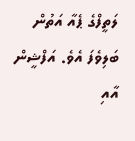ލަތީފްގެ ޕެއާ އަތުން ބަލިވެފަ އެވެ. އަފްޝީން އާއި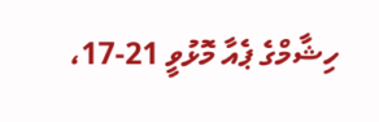ހިޝާމްގެ ޕެއާ މޮޅުވީ 21-17،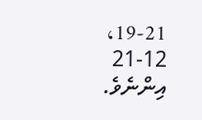19-21، 21-12 އިންނެވެ.